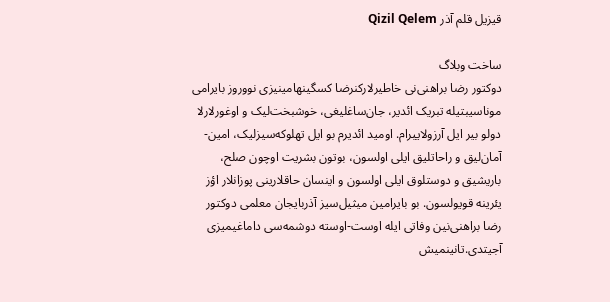قیزیل قلم آذر Qizil Qelem

ساخت وبلاگ
دوکتور رضا براهنی‌نی خاطیرلارکنرضا کسگینهامینیزی نووروز بایرامی موناسیبتیله تبریک ائدیر، جان‌ساغلیغی، خوشبخت‌لیک و اوغورلارلا دولو بیر ایل آرزولاییرام. اومید ائدیرم بو ایل تهلوکه‌سیزلیک، امین-آمان‌لیق و راحاتلیق ایلی اولسون، بوتون بشریت اوچون صلح، باریشیق و دوستلوق ایلی اولسون و اینسان حاقلارینی پوزانلار اؤز یئرینه قویولسون. بو بایرامین میثیل‌سیز آذربایجان معلمی دوکتور رضا براهنی‌نین وفاتی ایله اوست-اوسته دوشمه‌سی داماغیمیزی آجیتدی.تانینمیش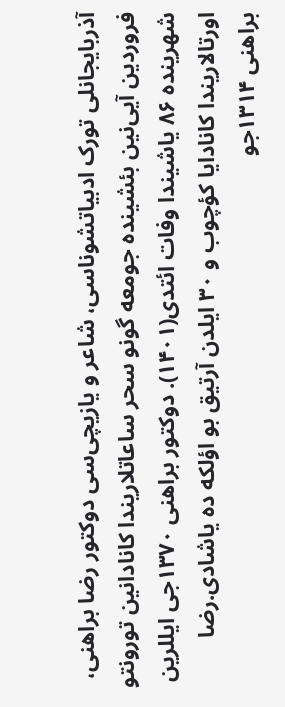آذربایجانلی تورک ادبیاتشوناسی، شاعر و یازیچی‌سی دوکتور رضا براهنی، فروردین آیی‌نین بئشینده جومعه گونو سحر ساعاتلاریندا کانادانین تورونتو شهرینده ۸۶ یاشیندا وفات ائتدی(۱۴۰۱). دوکتور براهنی ۱۳۷۰جی ایللرین اورتالاریندا کانادایا کؤچوب و ۳۰ ایلدن آرتیق بو اؤلکه ده یاشادی.رضا براهنی ۱۳۱۴جو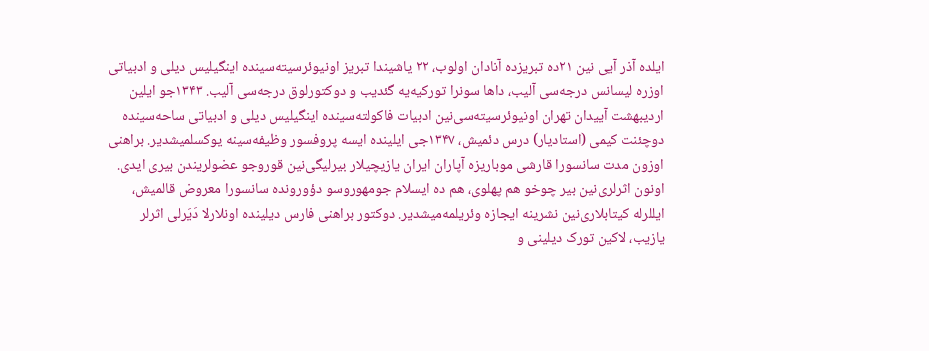ایلده آذر آیی نین ۲۱ده تبریزده آنادان اولوب، ۲۲ یاشیندا تبریز اونیوئرسیته‌سینده اینگیلیس دیلی و ادبیاتی اوزره لیسانس درجه‌سی آلیب، داها سونرا تورکیه‌یه گئدیب و دوکتورلوق درجه‌سی آلیب. ۱۳۴۳جو ایلین اردیبهشت آییدان تهران اونیوئرسیته‌سی‌نین ادبیات فاکولته‌سینده اینگیلیس دیلی و ادبیاتی ساحه‌سینده دوچئنت کیمی (استادیار) درس دئمیش، ۱۳۴۷جی ایلینده ایسه پروفسور وظیفه‌سینه یوکسلمیشدیر. براهنی اوزون مدت سانسورا قارشی موباریزه آپاران ایران یازیچیلار بیرلیگی‌نین قوروجو عضولریندن بیری ایدی. اونون اثرلری‌نین بیر چوخو هم پهلوی، هم ده ایسلام جومهوروسو دؤورونده سانسورا معروض قالمیش، ایللرله کیتابلاری‌نین نشرینه ایجازه وئریلمه‌میشدیر. دوکتور براهنی فارس دیلینده اونلارلا دَیَرلی اثرلر یازیب، لاکین تورک دیلینی و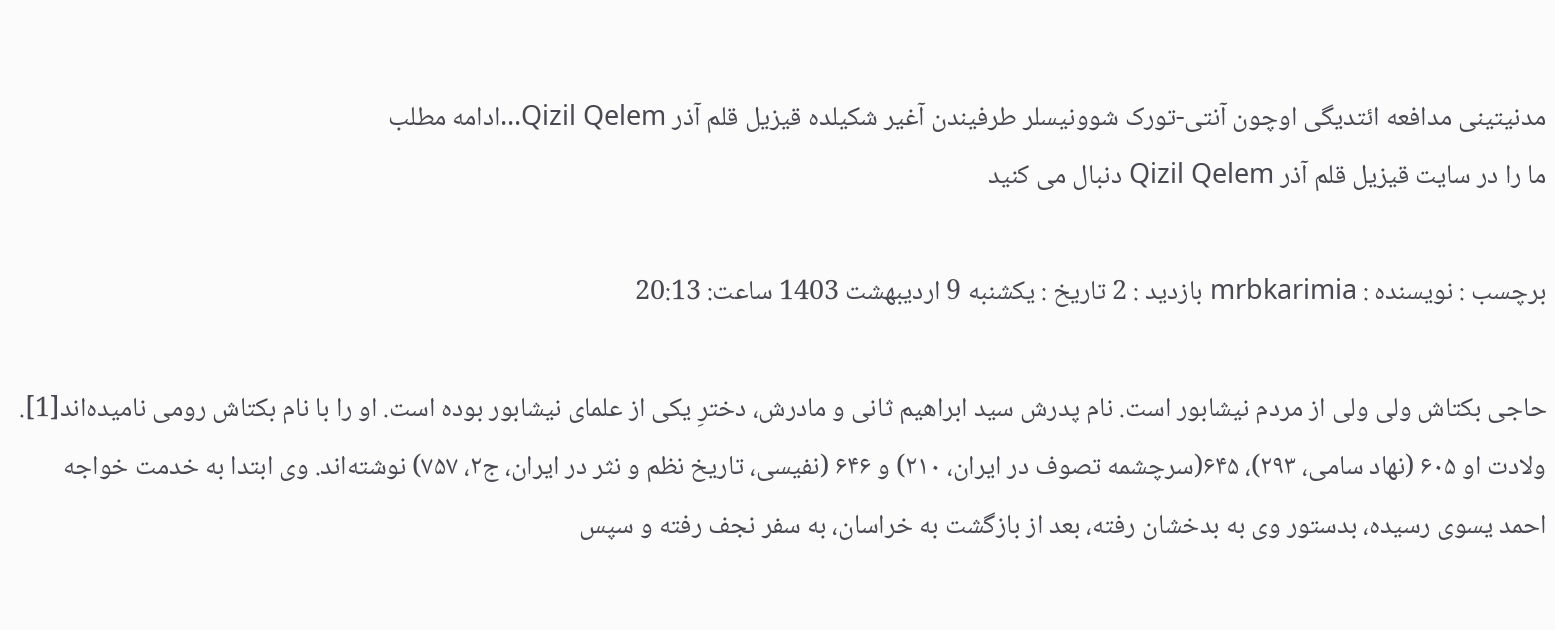مدنیتینی مدافعه ائتدیگی اوچون آنتی-تورک شوونیسلر طرفیندن آغیر شکیلده قیزیل قلم آذر Qizil Qelem...ادامه مطلب
ما را در سایت قیزیل قلم آذر Qizil Qelem دنبال می کنید

برچسب : نویسنده : mrbkarimia بازدید : 2 تاريخ : يکشنبه 9 ارديبهشت 1403 ساعت: 20:13

حاجی بکتاش ولی ولی از مردم نیشابور است. نام پدرش سید ابراهیم ثانی و مادرش، دخترِ یکی از علمای نیشابور بوده است. او را با نام بکتاش رومی نامیده‌اند[1]. ولادت او ۶۰۵ (نهاد سامی، ۲۹۳)، ۶۴۵(سرچشمه تصوف در ایران، ۲۱۰) و ۶۴۶ (نفیسی، تاریخ نظم و نثر در ایران، ج۲، ۷۵۷) نوشته‌اند. وی ابتدا به خدمت خواجه احمد یسوی رسیده، بدستور وی به بدخشان رفته، بعد از بازگشت به خراسان، به سفر نجف رفته و سپس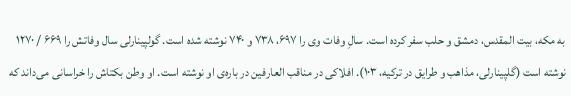به مکه، بیت المقدس، دمشق و حلب سفر کرده است. سالِ وفات وی را ۶۹۷، ۷۳۸ و ۷۴۰ نوشته شده است. گولپینارلی سال وفاتش را ۶۶۹ / ۱۲۷۰ نوشته است (گلپینارلی، مذاهب و طرایق در ترکیه، ۱۰۳). افلاکی در مناقب العارفین در باره‌ی او نوشته است. او وطن بکتاش را خراسانی می‌داند که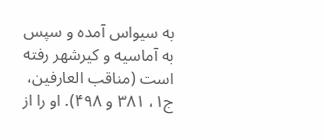به سیواس آمده و سپس به آماسیه و کیرشهر رفته است (مناقب العارفین، ج۱، ۳۸۱ و ۴۹۸). او را از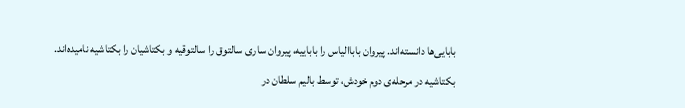بابایی‌ها دانسته‌اند. پیروان باباالیاس را باباییه، پیروان ساری سالتوق را سالتوقیه و بکتاشیان را بکتاشیه نامیده‌اند. بکتاشیه در مرحله‌ی دوم خودش، توسط بالیم سلطان در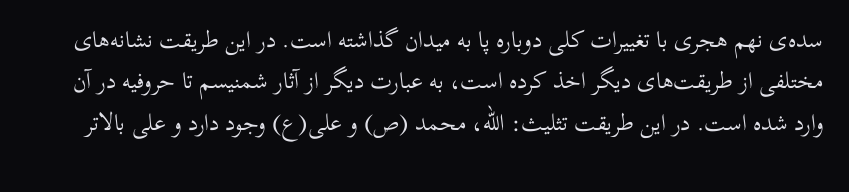سده‌ی نهم هجری با تغییرات کلی دوباره پا به میدان گذاشته است. در این طریقت نشانه‌های مختلفی از طریقت‌های دیگر اخذ کرده است، به عبارت دیگر از آثار شمنیسم تا حروفیه در آن وارد شده است. در این طریقت تثلیث: الله، محمد (ص) و علی(ع) وجود دارد و علی بالاتر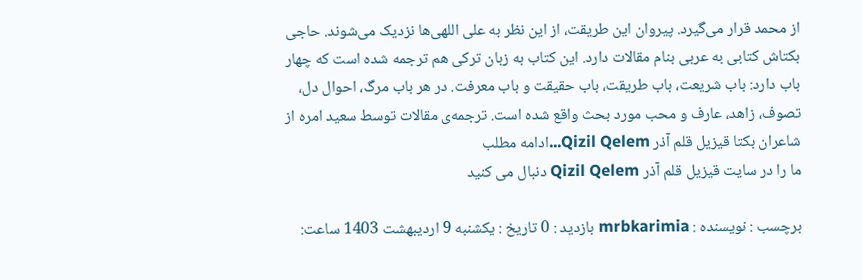از محمد قرار می‌گیرد. پیروان این طریقت، از این نظر به علی اللهی‌ها نزدیک می‌شوند. حاجی بکتاش کتابی به عربی بنام مقالات دارد. این کتاب به زبان ترکی هم ترجمه شده است که چهار باب دارد: باب شریعت، باب طریقت، باب حقیقت و باب معرفت. در هر باب مرگ، احوال دل، تصوف، زاهد، عارف و محب مورد بحث واقع شده است. ترجمه‌ی مقالات توسط سعید امره از شاعران بکتا قیزیل قلم آذر Qizil Qelem...ادامه مطلب
ما را در سایت قیزیل قلم آذر Qizil Qelem دنبال می کنید

برچسب : نویسنده : mrbkarimia بازدید : 0 تاريخ : يکشنبه 9 ارديبهشت 1403 ساعت: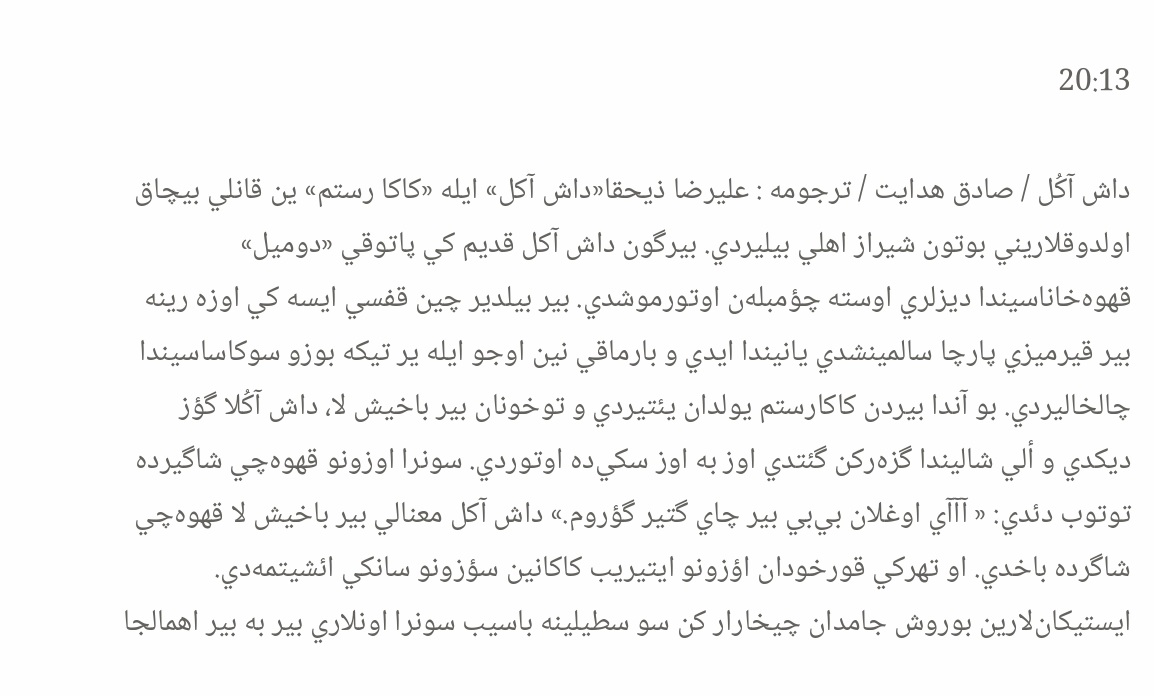20:13

داش آكُل / صادق هدايت / ترجومه : علیرضا ذیحقا«داش آكل» ايله «كاكا رستم» ين قانلي بيچاق اولدوقلاريني بوتون شيراز اهلي بيليردي. بيرگون داش آكل قديم كي پاتوقي «دوميل» قهوه‌خاناسيندا ديزلري اوسته چؤمبله‌ن اوتورموشدي. بير بيلدير چين قفسي ايسه كي اوزه رينه بير قيرميزي پارچا سالمينشدي يانيندا ايدي و بارماقي نين اوجو ايله ير تيكه بوزو سوكاساسيندا چالخا‌ليردي. بو آندا بيردن كاكارستم يولدان يئتيردي و توخونان بير باخيش لا، داش آكُلا گؤز ديكدي و ألي شاليندا گزه‌ركن گئتدي اوز به اوز سكي‌ده اوتوردي. سونرا اوزونو قهوه‌چي شاگيرده توتوب دئدي‌: « آآآي اوغلان بي‌بي بير چاي گتير گؤروم.» داش آكل معنالي بير باخيش لا قهوه‌چي شاگرده باخدي. او تهركي قورخودان اؤزونو ايتيريب كاكانين سؤزونو سانكي ائشيتمه‌دي. ايستيكان‌لارين بوروش جامدان چيخارار كن سو سطيلينه باسيب سونرا اونلاري بير به بير اهمالجا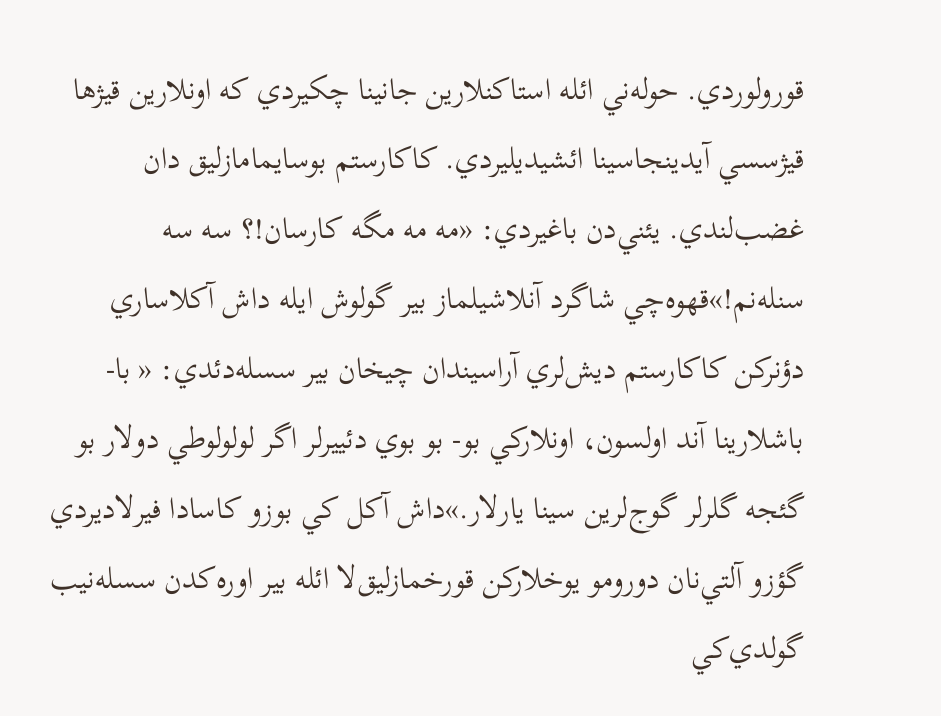قورولوردي. حوله‌ني ائله استاكنلارين جانينا چكيردي كه اونلارين قيژها قيژ‌سسي آيدينجاسينا ائشيديليردي. كاكارستم بوسايمامازليق دان غضب‌لندي. يئني‌دن باغيردي: «مه مه مگه كارسان!؟ سه سه سنله‌نم!»قهوه‌چي شاگرد آنلاشيلماز بير گولوش ايله داش آكلاساري دؤنركن كاكارستم ديش‌لري آراسيندان چيخان بير سسله‌دئدي: « با- باشلارينا آند اولسون، اونلاركي بو- بو بوي دئييرلر اگر لولولوطي دولار بو گئجه گلرلر گوج‌لرين‌ سينا يارلار.»داش آكل كي بوزو كاسادا فيرلاديردي گؤزو آلتي‌نان دورومو يوخلاركن قورخمازليق‌لا ائله بير اوره‌كدن سسله‌نيب گولدي‌كي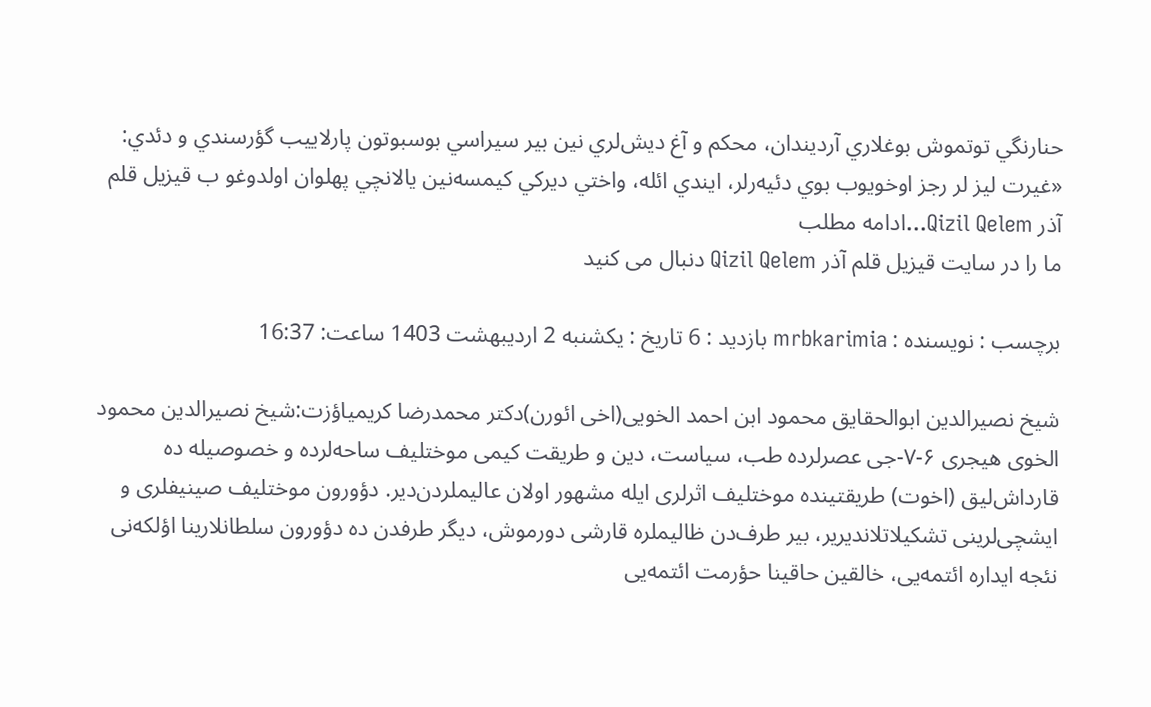حنارنگي توتموش بوغلاري آرديندان، محكم و آغ ديش‌لري نين بير سيراسي بوسبوتون پارلاييب گؤرسندي و دئدي: «غيرت ليز لر رجز اوخويوب بوي دئيه‌رلر، ايندي ائله، واختي ديركي كيمسه‌نين يالانچي پهلوان اولدوغو ب قیزیل قلم آذر Qizil Qelem...ادامه مطلب
ما را در سایت قیزیل قلم آذر Qizil Qelem دنبال می کنید

برچسب : نویسنده : mrbkarimia بازدید : 6 تاريخ : يکشنبه 2 ارديبهشت 1403 ساعت: 16:37

شیخ نصیرالدین ابوالحقایق محمود ابن احمد الخویی(اخی ائورن)دکتر محمدرضا کریمیاؤزت:شیخ نصیرالدین محمود الخوی هیجری ۶-۷-جی عصرلرده طب، سیاست، دین و طریقت کیمی موختلیف ساحه‌لرده و خصوصیله ده قارداش‌لیق (اخوت) طریقتینده موختلیف اثرلری ایله مشهور اولان عالیملردن‌دیر. دؤورون موختلیف صینیفلری و ایشچی‌لرینی تشکیلاتلاندیریر، بیر طرف‌دن ظالیملره قارشی دورموش، دیگر طرفدن ده دؤورون سلطانلارینا اؤلکه‌نی نئجه ایداره ائتمه‌یی، خالقین حاقینا حؤرمت ائتمه‌یی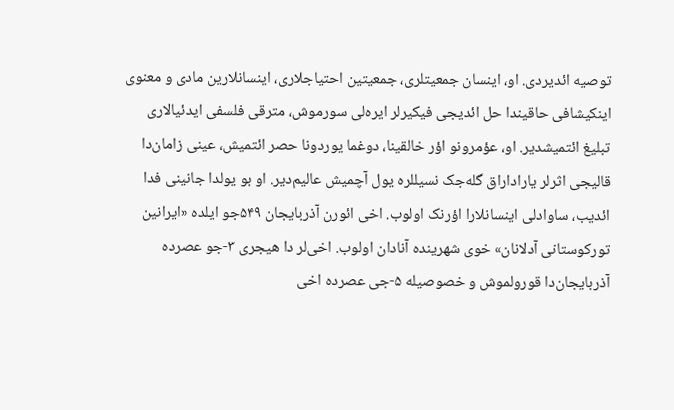توصیه ائدیردی. او، اینسان جمعیتلری، جمعیتین احتیاجلاری، اینسانلارین مادی و معنوی اینکیشافی حاقیندا حل ائدیجی فیکیرلر ایره‌‌لی سورموش، مترقی فلسفی ایدئیالاری تبلیغ ائتمیشدیر. او، عؤمرونو اؤر خالقینا، دوغما یوردونا حصر ائتمیش، عینی زامان‌دا قالیجی اثرلر یاراداراق گله‌جک نسیللره یول آچمیش عالیم‌دیر. او بو یولدا جانینی فدا ائدیب، ساوادلی اینسانلارا اؤرنک اولوب. اخی ائورن آذربایجان ۵۴۹جو ایلده «ایرانین تورکوستانی آدلانان» خوی شهرینده آنادان اولوب. اخی‌لر دا هیجری ۳-جو عصرده آذربایجان‌دا قورولموش و خصوصیله ۵-جی عصرده اخی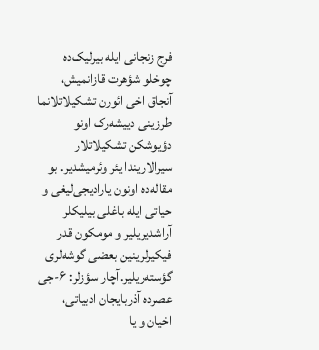فرج زنجانی ایله بیرلیک‌ده چوخلو شؤهرت قازانمیش، آنجاق اخی ائورن تشکیلاتلانما طرزینی دییشه‌رک اونو دؤیوشکن تشکیلاتلار سیرالاریندا یئر وئرمیشدیر. بو مقاله‌ده اونون یارادیجی‌لیغی و حیاتی ایله باغلی بیلیکلر آراشدیریلیر و مومکون قدر فیکیرلرینین بعضی گوشه‌لری گؤسته‌ریلیر.آچار سؤزلر: ۶-جی عصرده آذربایجان ادبیاتی، اخیان و یا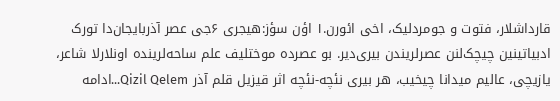قارداشلار، فتوت و جومردلیک، اخی ائورن.۱ اؤن سؤز:هیجری ۶جی عصر آذربایجان‌دا تورک ادبیاتینین چیچک‌لنن عصرلریندن بیری‌دیر. بو عصرده موختلیف علم ساحه‌لرینده اونلارلا شاعر، یازیچی، عالیم میدانا چیخیب، هر بیری نئچه-نئچه اثر قیزیل قلم آذر Qizil Qelem...ادامه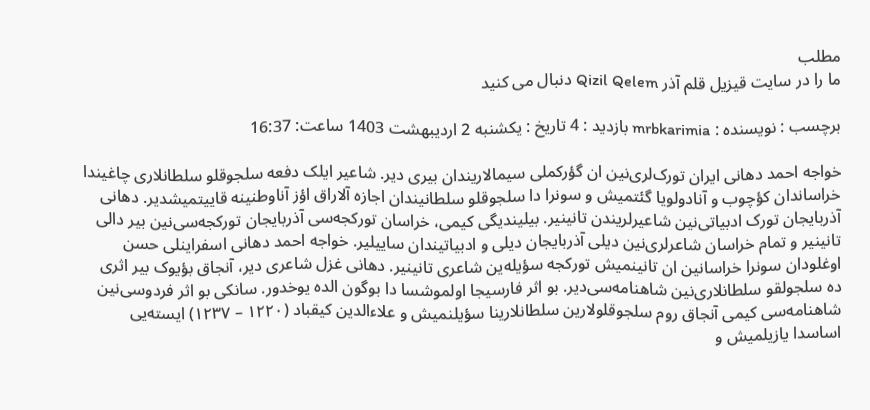مطلب
ما را در سایت قیزیل قلم آذر Qizil Qelem دنبال می کنید

برچسب : نویسنده : mrbkarimia بازدید : 4 تاريخ : يکشنبه 2 ارديبهشت 1403 ساعت: 16:37

خواجه احمد دهانی ایران تورک‌لری‌نین ان گؤرکملی سیمالاریندان بیری دیر. شاعیر ایلک دفعه سلجوقلو سلطانلاری چاغیندا خراساندان کؤچوب و آنادولویا گئتمیش و سونرا دا سلجوقلو سلطانیندان اجازه آلاراق اؤز آناوطنینه قاییتمیشدیر. دهانی آذربایجان تورک ادبیاتی‌نین شاعیرلریندن تانینیر. بیلیندیگی کیمی، خراسان تورکجه‌سی آذربایجان تورکجه‌سی‌نین بیر دالی تانینیر و تمام خراسان شاعرلری‌نین دیلی آذربایجان دیلی و ادبیاتیندان ساییلیر. خواجه احمد دهانی اسفراینلی حسن اوغلودان سونرا خراسانین ان تانینمیش تورکجه سؤیله‌ین شاعری تانینیر. دهانی غزل شاعری دیر، آنجاق بؤیوک بیر اثری ده سلجولقو سلطانلاری‌نین شاهنامه‌سی‌دیر. بو اثر فارسیجا اولموشسا دا بوگون الده یوخدور. سانکی بو اثر فردوسی‌نین شاهنامه‌سی کیمی آنجاق روم سلجوقلولارین سلطانلارینا سؤیلنمیش و علاءالدین کیقباد (۱۲۲۰ – ۱۲۳۷) ایسته‌یی اساسدا یازیلمیش و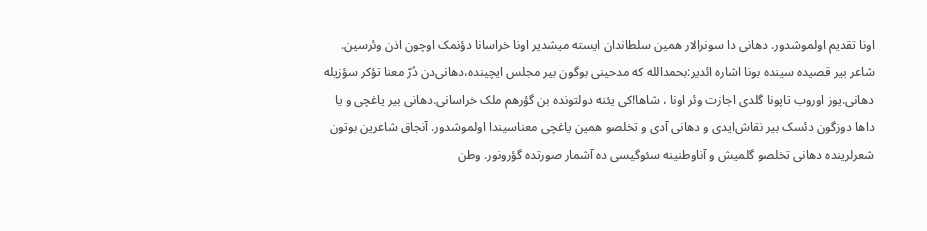اونا تقدیم اولموشدور. دهانی دا سونرالار همین سلطاندان ایسته میشدیر اونا خراسانا دؤنمک اوچون اذن وئرسین. شاعر بیر قصیده سینده بونا اشاره ائدیر:بحمدالله که مدحینی بوگون بیر مجلس ایچینده،دهانی‌دن دُرّ معنا تؤکر سؤزیله دهانی.یوز اوروب تاپونا گلدی اجازت وئر اونا ، شاها!کی یئنه دولتونده بن گؤرهم ملک خراسانی.دهانی بیر یاغچی و یا داها دوزگون دئسک بیر نقاش‌ایدی و دهانی آدی و تخلصو همین یاغچی معناسیندا اولموشدور. آنجاق شاعرین بوتون شعرلرینده دهانی تخلصو گلمیش و آناوطنینه سئوگیسی ده آشمار صورتده گؤرونور. وطن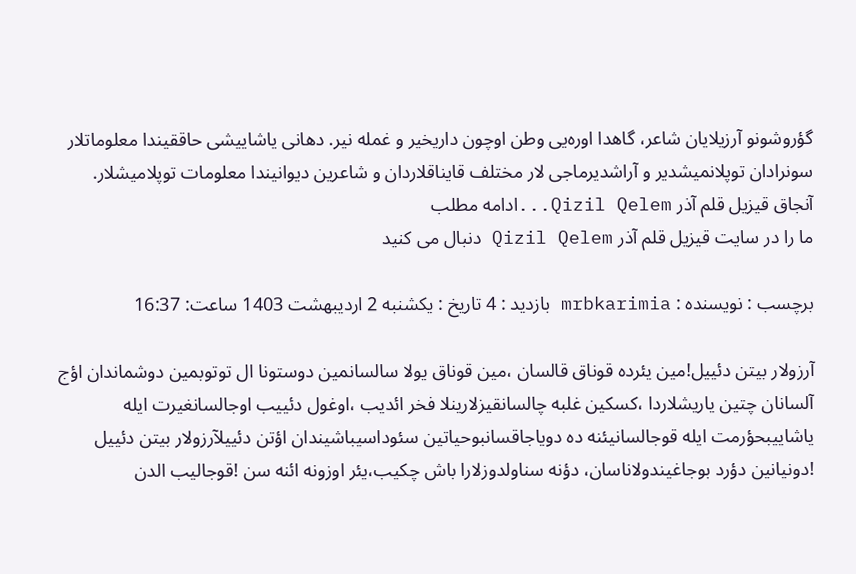گؤروشونو آرزیلایان شاعر، گاهدا اوره‌یی وطن اوچون داریخیر و غمله نیر. دهانی یاشاییشی حاققیندا معلوماتلار سونرادان توپلانمیشدیر و آراشدیرماجی لار مختلف قایناقلاردان و شاعرین دیوانیندا معلومات توپلامیشلار. آنجاق قیزیل قلم آذر Qizil Qelem...ادامه مطلب
ما را در سایت قیزیل قلم آذر Qizil Qelem دنبال می کنید

برچسب : نویسنده : mrbkarimia بازدید : 4 تاريخ : يکشنبه 2 ارديبهشت 1403 ساعت: 16:37

آرزولار بیتن دئییل!مین یئرده قوناق قالسان ،مین قوناق یولا سالسانمین دوستونا ال توتوبمین دوشماندان اؤج آلسانان چتین یاریشلاردا ،كسكين غلبه چالسانقیزلارینلا فخر ائدیب ،اوغول دئییب اوجالسانغیرت ایله یاشاییبحؤرمت ايله قوجالسانیئنه ده دویاجاقسانبوحیاتین سئوداسیباشیندان اؤتن دئییلآرزولار بيتن دئییل !دونیانین دؤرد بوجاغيندولاناسان، دؤنه سناولدوزلارا باش چکیب،یئر اوزونه ائنه سن !قوجالیب الدن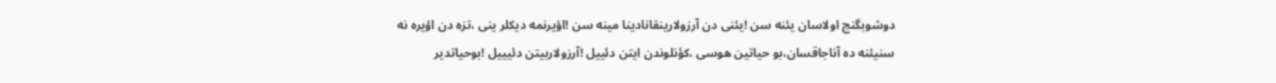دوشوبگنج اولاسان یئنه سن !یئنی دن آرزولارینقانادینا مینه سن !اؤيرنمه دیکلر ینی ،تزه دن اؤيره نه سنيئنه ده آناجاقسان،بو حياتين هوسی ،کؤنلوندن ایتن دئییل !آرزولاربیتن دئیییل !بوحیاتدیر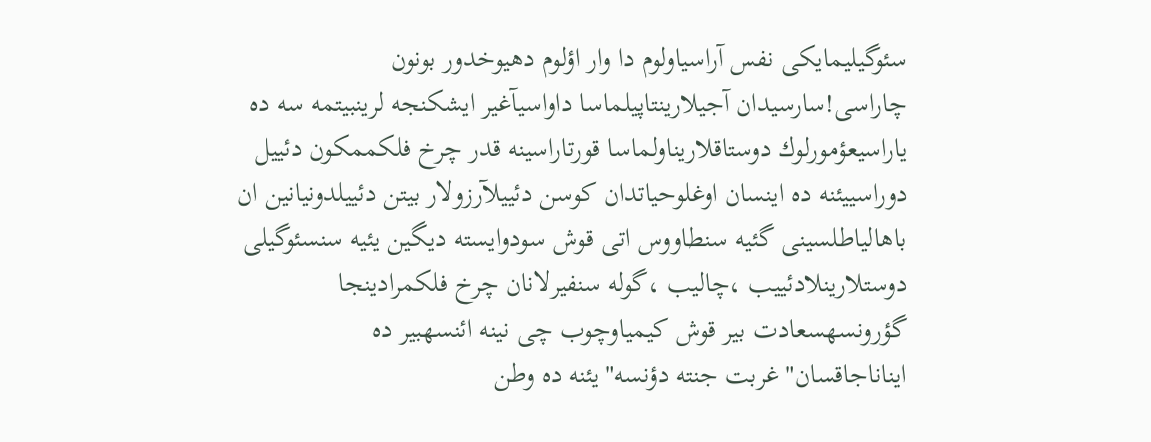سئوگیلیمایکی نفس آراسیاولوم دا وار اؤلوم دهيوخدور بونون چاراسی!سارسيدان آجيلارينتاپیلماسا داواسیآغير ايشكنجه لرينبیتمه سه ده یاراسیعؤمورلوك دوستاقلاريناولماسا قورتاراسينه قدر چرخ فلکممکون دئییل دوراسییئنه ده اینسان اوغلوحیاتدان کوسن دئییلآرزولار بیتن دئییلدونیانین ان باهالیاطلسینی گئیه سنطاووس اتی قوش سودوایسته ديگین یئیه سنسئوگیلی دوستلارینلادئییب ،چالیب ،گوله سنفيرلانان چرخ فلکمرادینجا گؤرونسهسعادت بیر قوش کیمیاوچوب چی نینه ائنسهبیر ده ایناناجاقسان"غربت جنته دؤنسه"یئنه ده وطن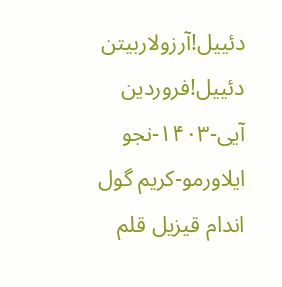دئییل!آرزولاربيتن دئییل!فروردین آیی-۱۴۰۳-نجو ایلاورمو-کریم گول اندام قیزیل قلم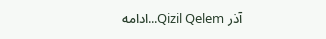آذر Qizil Qelem...ادامه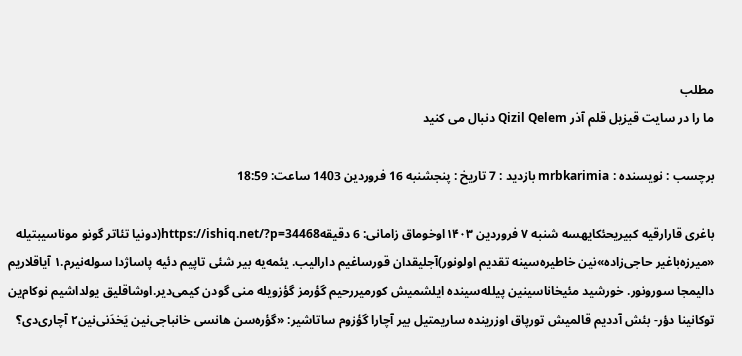مطلب
ما را در سایت قیزیل قلم آذر Qizil Qelem دنبال می کنید

برچسب : نویسنده : mrbkarimia بازدید : 7 تاريخ : پنجشنبه 16 فروردين 1403 ساعت: 18:59

باغری قارارقیه کبیریحئکایهسه شنبه ۷ فروردین ۱۴۰۳اوخوماق زامانی: 6 دقیقهhttps://ishiq.net/?p=34468(دونیا تئاتر گونو موناسیبتیله «میرزه‌باغیر حاجی‌زاده»نین خاطیره‌سینه تقدیم اولونور)آجلیقدان قورساغیم دارالیب. یئمه‌یه بیر شئی تاپیم دئیه پاساژدا سوله‌نیرم.۱ آیاقلاریم دالیمجا سورونور. خورشید مئیخاناسینین پیلله‌سینده ایلشمیش کورمیررحیم گؤرمز گؤزویله منی گودن کیمی‌دیر.اوشاقلیق یولداشیم نوکام‌ین توکانینا دؤر- بئش آددیم قالمیش تورپاق اوزرینده ساریمتیل بیر آچارا گؤزوم ساتاشیر: «گؤره‌سن هانسی خانباجی‌نین یَخدَنی‌‌نین۲ آچاری‌دی؟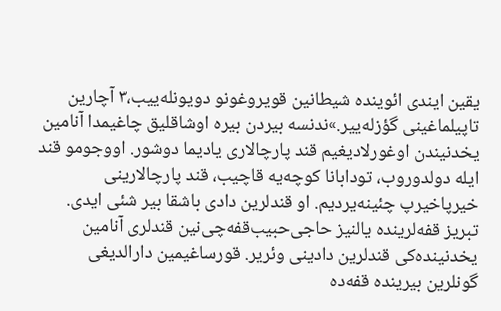یقین ایندی ائوینده شیطانین قویروغونو دویونله‌ییب،۳ آچارین تاپیلماغینی گؤزله‌ییر.»ندنسه بیردن بیره اوشاقلیق چاغیمدا آنامین یخدنیندن اوغورلادیغیم قند پارچالاری یادیما دوشور. اووجومو قند ایله دولدوروب، تودابانا کوچه‌یه قاچیب، قند پارچالارینی خیرپاخیرپ چئینه‌یردیم. او قندلرین دادی باشقا بیر شئی ایدی. تبریز قفه‌لرینده یالنیز حاجی‌حبیب‌قفه‌چی‌نین قندلری آنامین یخدنینده‌کی قندلرین دادینی وئریر. قورساغیمین دارالدیغی گونلرین بیرینده قفه‌ده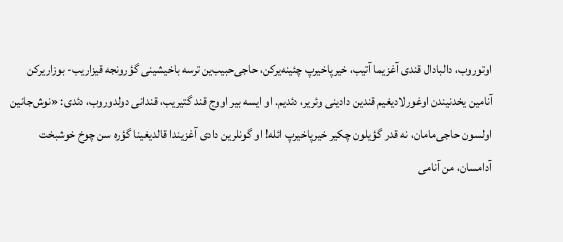اوتوروب، دالبادال قندی آغزیما آتیب، خیرپاخیرپ چئینه‌یرکن، حاجی‌حبیب‌ین ترسه باخیشینی گؤرونجه قیزاریب- بوزاریرکن آنامین یخدنیندن اوغورلادیغیم قندین دادینی وئریر، دئدیم. او ایسه بیر اووج قند گتیریب، قندانی دولدوروب، دئدی: «نوش‌جانین اولسون حاجی‌مامان، نه قدر گؤیلون چکیر خیرپاخیرپ ائله! او گونلرین دادی آغزیندا قالدیغینا گؤره سن چوخ خوشبخت آدامسان، من آنامی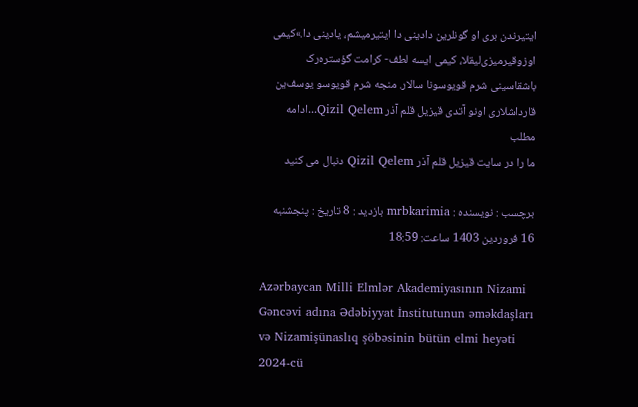ایتیرندن بری او گونلرین دادینی دا ایتیرمیشم، یادینی دا.»کیمی اوزوقیرمیزی‌لیقلا، کیمی ایسه لطف- کرامت گؤستره‌رک باشقاسینی شرم قویوسونا سالار. منجه شرم قویوسو یوسف‌ین قارداشلاری اونو آتدی قیزیل قلم آذر Qizil Qelem...ادامه مطلب
ما را در سایت قیزیل قلم آذر Qizil Qelem دنبال می کنید

برچسب : نویسنده : mrbkarimia بازدید : 8 تاريخ : پنجشنبه 16 فروردين 1403 ساعت: 18:59

Azərbaycan Milli Elmlər Akademiyasının Nizami Gəncəvi adına Ədəbiyyat İnstitutunun əməkdaşları və Nizamişünaslıq şöbəsinin bütün elmi heyəti 2024-cü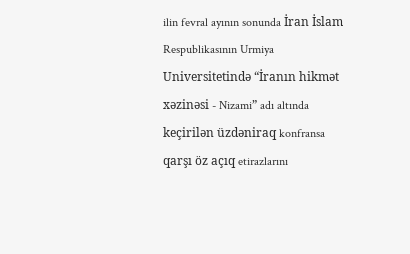ilin fevral ayının sonunda İran İslam Respublikasının Urmiya Universitetində “İranın hikmət xəzinəsi - Nizami” adı altında keçirilən üzdəniraq konfransa qarşı öz açıq etirazlarını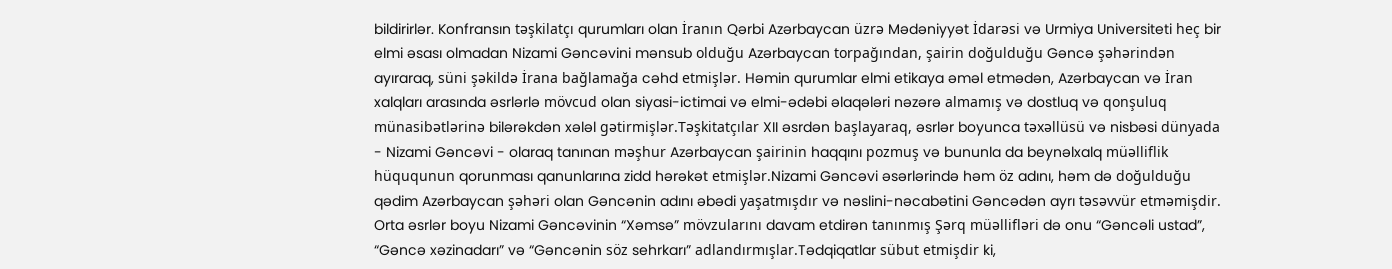bildirirlər. Konfransın təşkilatçı qurumları olan İranın Qərbi Azərbaycan üzrə Mədəniyyət İdarəsi və Urmiya Universiteti heç bir elmi əsası olmadan Nizami Gəncəvini mənsub olduğu Azərbaycan torpağından, şairin doğulduğu Gəncə şəhərindən ayıraraq, süni şəkildə İrana bağlamağa cəhd etmişlər. Həmin qurumlar elmi etikaya əməl etmədən, Azərbaycan və İran xalqları arasında əsrlərlə mövcud olan siyasi-ictimai və elmi-ədəbi əlaqələri nəzərə almamış və dostluq və qonşuluq münasibətlərinə bilərəkdən xələl gətirmişlər.Təşkitatçılar XII əsrdən başlayaraq, əsrlər boyunca təxəllüsü və nisbəsi dünyada - Nizami Gəncəvi - olaraq tanınan məşhur Azərbaycan şairinin haqqını pozmuş və bununla da beynəlxalq müəlliflik hüququnun qorunması qanunlarına zidd hərəkət etmişlər.Nizami Gəncəvi əsərlərində həm öz adını, həm də doğulduğu qədim Azərbaycan şəhəri olan Gəncənin adını əbədi yaşatmışdır və nəslini-nəcabətini Gəncədən ayrı təsəvvür etməmişdir. Orta əsrlər boyu Nizami Gəncəvinin “Xəmsə” mövzularını davam etdirən tanınmış Şərq müəllifləri də onu “Gəncəli ustad”, “Gəncə xəzinadarı” və “Gəncənin söz sehrkarı” adlandırmışlar.Tədqiqatlar sübut etmişdir ki,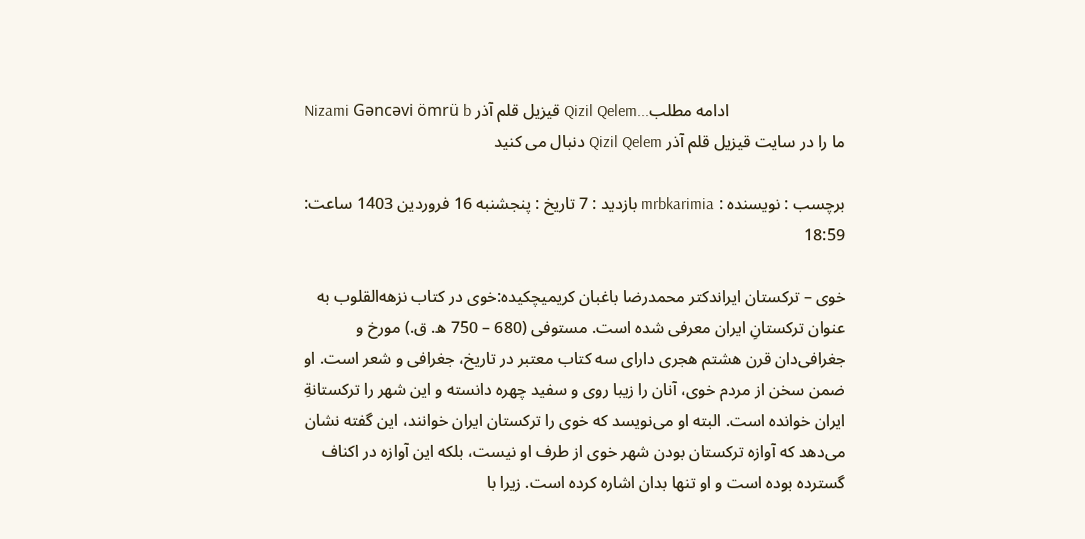Nizami Gəncəvi ömrü b قیزیل قلم آذر Qizil Qelem...ادامه مطلب
ما را در سایت قیزیل قلم آذر Qizil Qelem دنبال می کنید

برچسب : نویسنده : mrbkarimia بازدید : 7 تاريخ : پنجشنبه 16 فروردين 1403 ساعت: 18:59

خوی – ترکستان ایراندکتر محمدرضا باغبان کریمیچکیده:خوی در کتاب نزهه‌القلوب به عنوان ترکستانِ ایران معرفی شده است. مستوفی (680 – 750 ه. ق.) مورخ و جغرافی‌دان قرن هشتم هجری دارای سه کتاب معتبر در تاریخ، جغرافی و شعر است. او ضمن سخن از مردم خوی، آنان را زیبا روی و سفید چهره دانسته و این شهر را ترکستانةِ ایران خوانده است. البته او می‌نویسد که خوی را ترکستان ایران خوانند، این گفته نشان می‌دهد که آوازه ترکستان بودن شهر خوی از طرف او نیست، بلکه این آوازه در اکناف گسترده بوده است و او تنها بدان اشاره کرده است. زیرا با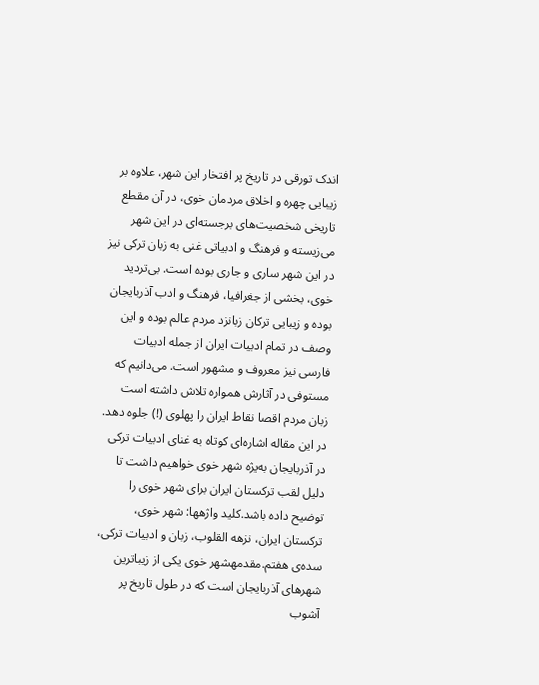اندک تورقی در تاریخ پر افتخار این شهر، علاوه بر زیبایی چهره و اخلاق مردمان خوی، در آن مقطع تاریخی شخصیت‌های برجسته‌ای در این شهر می‌زیسته و فرهنگ و ادبیاتی غنی به زبان ترکی نیز در این شهر ساری و جاری بوده است. بی‌تردید خوی، بخشی از جغرافیا، فرهنگ و ادب آذربایجان بوده و زیبایی ترکان زبانزد مردم عالم بوده و این وصف در تمام ادبیات ایران از جمله ادبیات فارسی نیز معروف و مشهور است. می‌دانیم که مستوفی در آثارش همواره تلاش داشته است زبان مردم اقصا نقاط ایران را پهلوی (!) جلوه دهد. در این مقاله اشاره‌ای کوتاه به غنای ادبیات ترکی در آذربایجان به‌یژه شهر خوی خواهیم داشت تا دلیل لقب ترکستان ایران برای شهر خوی را توضیح داده باشد.کلید واژهها: شهر خوی، ترکستان ایران، نزهه القلوب، زبان و ادبیات ترکی، سده‌ی هفتم.مقدمهشهر خوی یکی از زیباترین شهرهای آذربایجان است که در طول تاریخ پر آشوب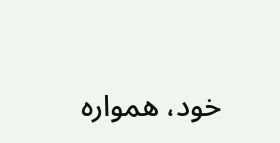خود، همواره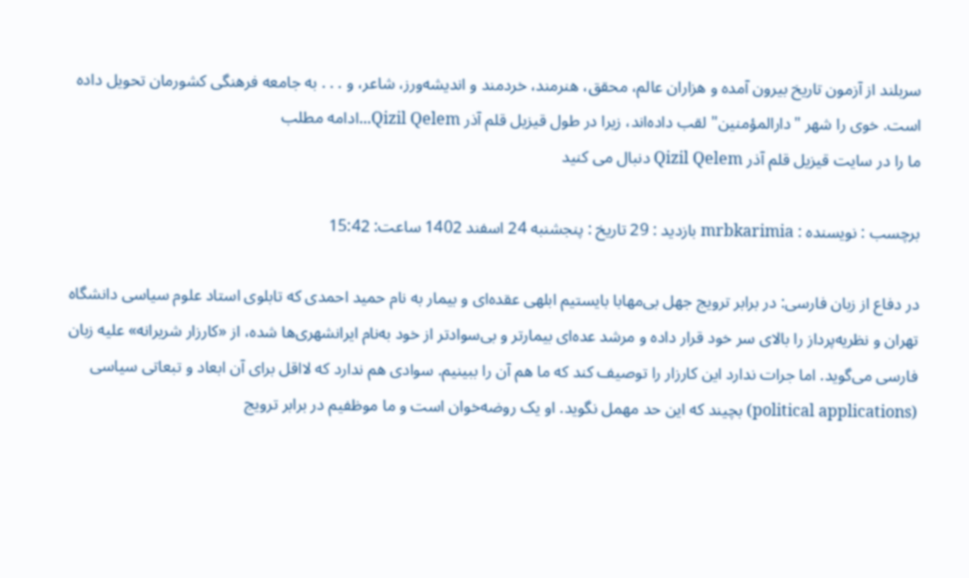سربلند از آزمون تاریخ بیرون آمده و هزاران عالم، محقق، هنرمند، خردمند و اندیشه‌ورز، شاعر، و . . . به جامعه فرهنگی کشورمان تحویل داده است. خوی را شهر "دارالمؤمنین" لقب داده‌اند، زیرا در طول قیزیل قلم آذر Qizil Qelem...ادامه مطلب
ما را در سایت قیزیل قلم آذر Qizil Qelem دنبال می کنید

برچسب : نویسنده : mrbkarimia بازدید : 29 تاريخ : پنجشنبه 24 اسفند 1402 ساعت: 15:42

در دفاع از زبان فارسی: در برابر ترویج جهل بی‌مهابا بایستیم ابلهی عقده‌ای و بیمار به نام حمید احمدی که تابلوی استاد علوم سیاسی دانشگاه تهران و نظریه‌پرداز را بالای سر خود قرار داده و مرشد عده‌ای بیمارتر و بی‌سوادتر از خود به‌نام ایرانشهری‌ها شده، از «کارزار شریرانه» علیه زبان فارسی می‌گوید. اما جرات ندارد این کارزار را توصیف کند که ما هم آن را ببینیم. سوادی هم ندارد که لااقل برای آن ابعاد و تبعاتی سیاسی (political applications) بچیند که این حد مهمل نگوید. او یک روضه‌خوان است و ما موظفیم در برابر ترویج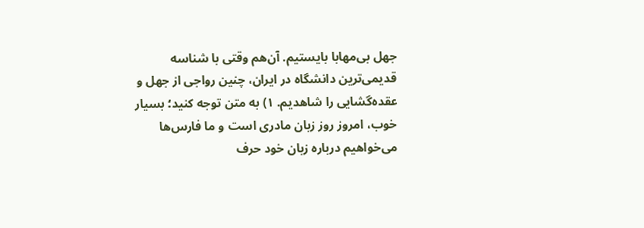جهل بی‌مهابا بایستیم. آن‌هم وقتی با شناسه قدیمی‌ترین دانشگاه در ایران، چنین رواجی از جهل و عقده‌گشایی را شاهدیم. ۱) به متن توجه کنید؛ بسیار خوب، امروز روز زبان مادری است و ما فارس‌ها می‌خواهیم درباره زبان خود حرف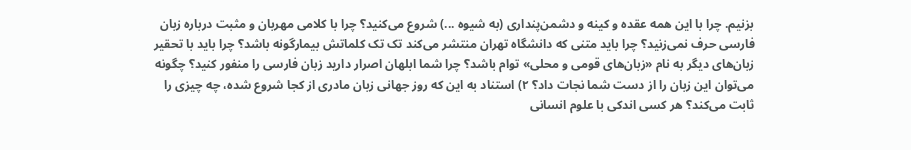بزنیم. چرا با این همه عقده و کینه و دشمن‌پنداری (به شیوه ...) شروع می‌کنید؟ چرا با کلامی مهربان و مثبت درباره زبان فارسی حرف نمی‌زنید؟ چرا باید متنی که دانشگاه تهران منتشر می‌کند تک تک کلماتش بیمارگونه باشد؟ چرا باید با تحقیر زبان‌های دیگر به نام «زبان‌های قومی و محلی» توام باشد؟ چرا شما ابلهان اصرار دارید زبان فارسی را منفور کنید؟ چگونه می‌توان این زبان را از دست شما نجات داد؟ ۲) استناد به این که روز جهانی زبان مادری از کجا شروع شده، چه چیزی را ثابت می‌کند؟ هر کسی اندکی با علوم انسانی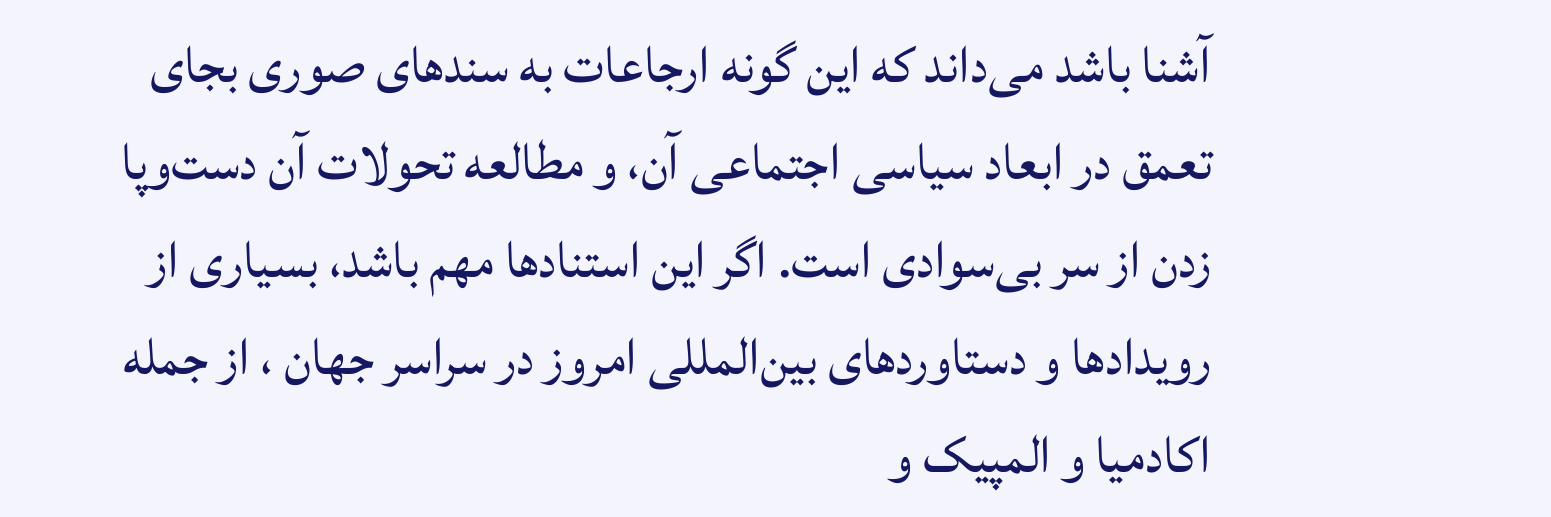آشنا باشد می‌داند که این گونه ارجاعات به سندهای صوری بجای تعمق در ابعاد سیاسی اجتماعی آن، و مطالعه تحولات آن دست‌وپا زدن از سر بی‌سوادی است. اگر این استنادها مهم باشد، بسیاری از رویدادها و دستاوردهای بین‌المللی امروز در سراسر جهان ، از جمله اکادمیا و المپیک و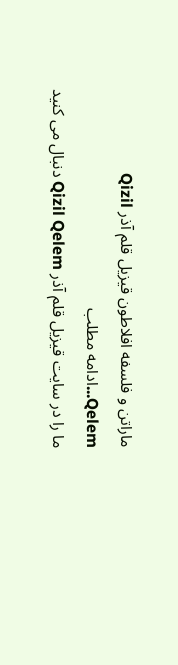ماراتن و فلسفه افلاطون قیزیل قلم آذر Qizil Qelem...ادامه مطلب
ما را در سایت قیزیل قلم آذر Qizil Qelem دنبال می کنید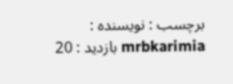برچسب : نویسنده : mrbkarimia بازدید : 20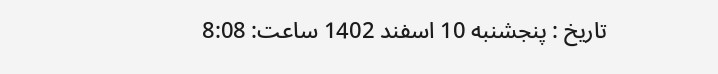تاريخ : پنجشنبه 10 اسفند 1402 ساعت: 8:08